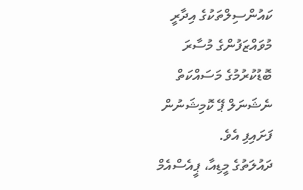ކައުންސިލްތަކުގެ އިދާރީ މުވައްޒަފުންގެ މުސާރަ ބޮޑުކުރުމުގެ މަސައްކަތް ނެޝަނަލް ޕޭ ކޮމިޝަނުން ފަށައިފި އެވެ.
ދައުލަތުގެ މީޑިއާ، ޕީއެސްއެމް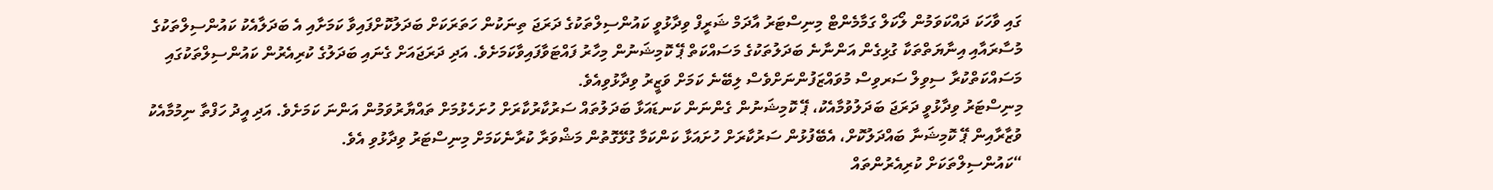ގައި ވާހަކަ ދައްކަވަމުން ލޯކަލް ގަމާމެންޓް މިނިސްޓަރު އާދަމް ޝަރީފް ވިދާޅުވީ ކައުންސިލްތަކުގެ ދަރަޖަ ތިނަކުން ހަތަރަކަށް ބަދަލުކޮށްފައިވާ ކަމަށާއި އެ ބަދަލާއެކު ކައުންސިލްތަކުގެ މުސާރައާއި އިނާޔަތްތަކާ ގުޅިގެން އަންނާނެ ބަދަލުތަކުގެ މަސައްކަތް ޕޭ ކޮމިޝަނުން މިހާރު ފައްޓަވާފައިވާކަމަށެވެ. އަދި ދަރަޖައަށް ގެނައި ބަދަލުގެ ކުރިއެރުން ކައުންސިލްތަކުގައި މަސައްކަތްކުރާ ސިވިލް ސަރވިސް މުވައްޒަފުންނަށްވެސް ލިބޭނެ ކަމަށް ވަޒީރު ވިދާޅުވިއެވެ.
މިނިސްޓަރު ވިދާޅުވީ ދަރަޖަ ބަދަލުވުމާއެކު، ޕޭ ކޮމިޝަނުން ގެންނަން ކަނޑައަޅާ ބަދަލުތައް ސަރުކާރުކާރަށް ހުށަހެޅުމަށް ތައްޔާރުވަމުން އަންނަ ކަމަށެވެ. އަދި އީދު ހަފްތާ ނިމުމާއެކު ވުޒާރާއިން ޕޭ ކޮމިޝަނާ ބައްދަލުކޮށް، އެބޭފުޅުން ސަރުކާރަށް ހުށައަޅާ ކަންކަމާ ގުޅޭގޮތުން މަޝްވަރާ ކުރާނެކަމަށް މިނިސްޓަރު ވިދާޅުވި އެވެ.
“ކައުންސިލްތަކަށް ކުރިއެރުންތައް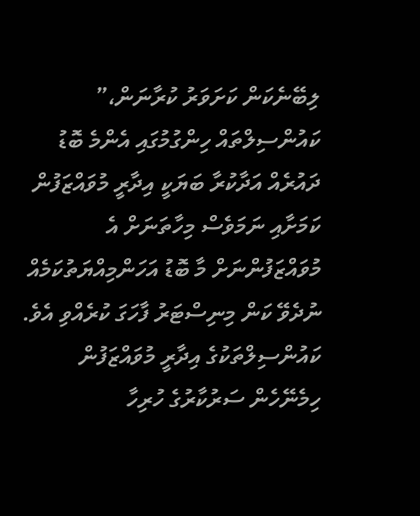ލިބޭނެކަން ކަށަވަރު ކުރާނަން،”
ކައުންސިލްތައް ހިންގުމުގައި އެންމެ ބޮޑު ދައުރެއް އަދާކުރާ ބަޔަކީ އިދާރީ މުވައްޒަފުން ކަމަށާއި ނަމަވެސް މިހާތަނަށް އެ މުވައްޒަފުންނަށް މާ ބޮޑު އަހަންމިއްޔަތުކަމެއް ނުދެވޭ ކަން މިނިސްޓަރު ފާހަގަ ކުރެއްވި އެވެ.
ކައުންސިލްތަކުގެ އިދާރީ މުވައްޒަފުން ހިމެނޭހެން ސަރުކާރުގެ ހުރިހާ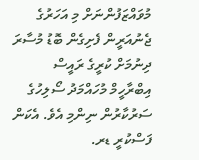މުވައްޒަފުންނަށް މި އަހަރުގެ ޖެނުއަރީން ފެށިގެން ބޮޑު މުސާރަ ދިނުމަށް ކުރީގެ ރައީސް އިބްރާހީމް މުހައްމަދު ސޯލިހުގެ ސަރުކާރުން ނިންމި އެވެ. އެކަން ފަސްކުރީ ޑރ.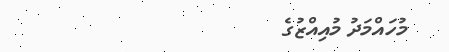މުހައްމަދު މުއިއްޒުގެ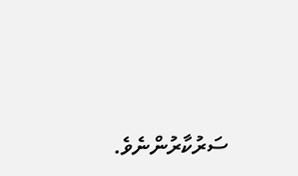ސަރުކާރުންނެވެ.